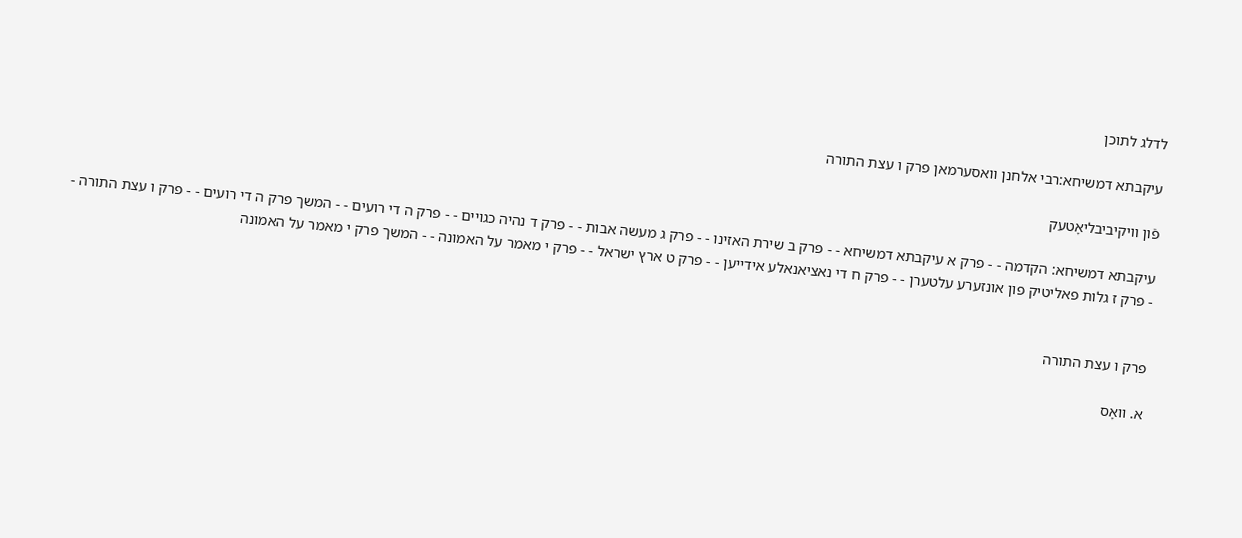לדלג לתוכן

עיקבתא דמשיחא:רבי אלחנן וואסערמאן פרק ו עצת התורה

פֿון װיקיביבליאָטעק

עיקבתא דמשיחא: הקדמה - - פרק א עיקבתא דמשיחא - - פרק ב שירת האזינו - - פרק ג מעשה אבות - - פרק ד נהיה כגויים - - פרק ה די רועים - - המשך פרק ה די רועים - - פרק ו עצת התורה - - פרק ז גלות פאליטיק פון אונזערע עלטערן - - פרק ח די נאציאנאלע אידייען - - פרק ט ארץ ישראל - - פרק י מאמר על האמונה - - המשך פרק י מאמר על האמונה


פרק ו עצת התורה

א. וואָס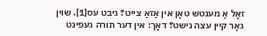זאָל אַ מענטש טאָן אין אַזאַ צייט? גיבט עס[1]. שוין גאָר קיין עצה נישט? דאָך: אין דער תורה געפינט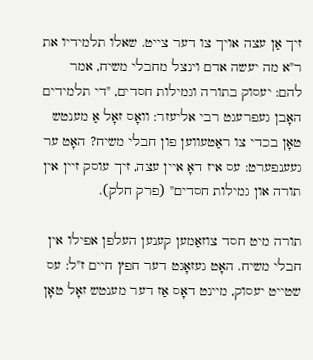זיך אַן עצה אויך צו דער צייט. שאלו תלמידיו את ר"א מה יעשה אדם וינצל מחבלי משיח, אמר להם: יעסוק בתורה וגמילות חסדים, "די תלמידים האָבן געפרעגט רבי אליעזר: וואָס זאָל אַ מענטש טאָן בכדי צו ראַטעווען פון חבלי משיח? האָט ער געענפערט: עס איז דאָ איין עצה, זיך עוסק זיין אין תורה און גמילות חסדים" (פרק חלק).

תורה מיט חסד צוזאַמען קענען העלפן אפילו אין חבלי משיח. האָט געזאָגט דער חפץ חיים ז"ל: עס שטייט יעסוק, מיינט דאָס אַז דער מענטש זאָל טאָן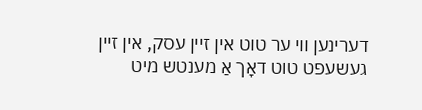דערינען ווי ער טוט אין זיין עסק, אין זיין געשעפט טוט דאָך אַ מענטש מיט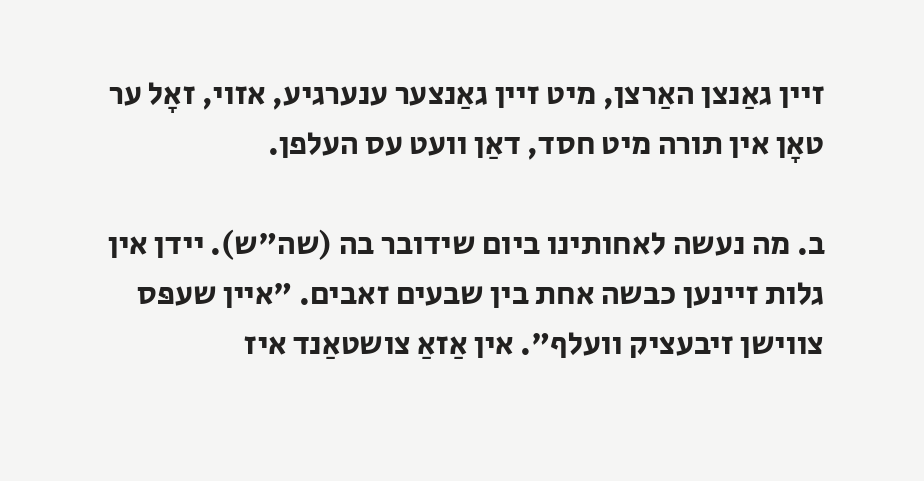זיין גאַנצן האַרצן, מיט זיין גאַנצער ענערגיע, אזוי, זאָל ער טאָן אין תורה מיט חסד, דאַן וועט עס העלפן.

ב. מה נעשה לאחותינו ביום שידובר בה (שה"ש). יידן אין גלות זיינען כבשה אחת בין שבעים זאבים. "איין שעפּס צווישן זיבעציק וועלף". אין אַזאַ צושטאַנד איז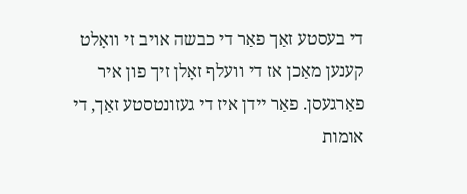די בעסטע זאַך פאַר די כבשה אויב זי וואָלט קענען מאַכן אז די וועלף זאָלן זיך פון איר פאַרגעסן. פאַר יידן איז די געזונטסטע זאַך, די אומות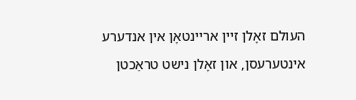העולם זאָלן זיין אריינטאָן אין אנדערע אינטערעסן, און זאָלן נישט טראַכטן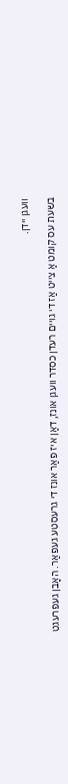וועגן יידן.

בשעת עס קומט אַ צייט אַז די גויים רעדן כסדר וועגן אונז, דאַן איז פאַר אונז די גרעסטע געפאַר. האָבן געפרעגט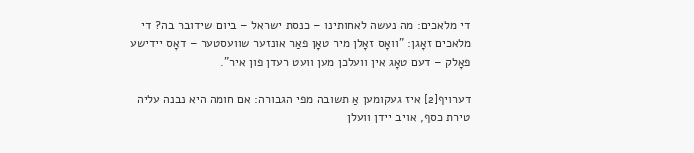די מלאכים: מה נעשה לאחותינו – כנסת ישראל – ביום שידובר בה? די מלאכים זאָגן: "וואָס זאָלן מיר טאָן פאַר אונזער שוועסטער – דאָס יידישע פאָלק – דעם טאָג אין וועלכן מען וועט רעדן פון איר".

דערויף[2] איז געקומען אַ תשובה מפי הגבורה: אם חומה היא נבנה עליה טירת כסף, אויב יידן וועלן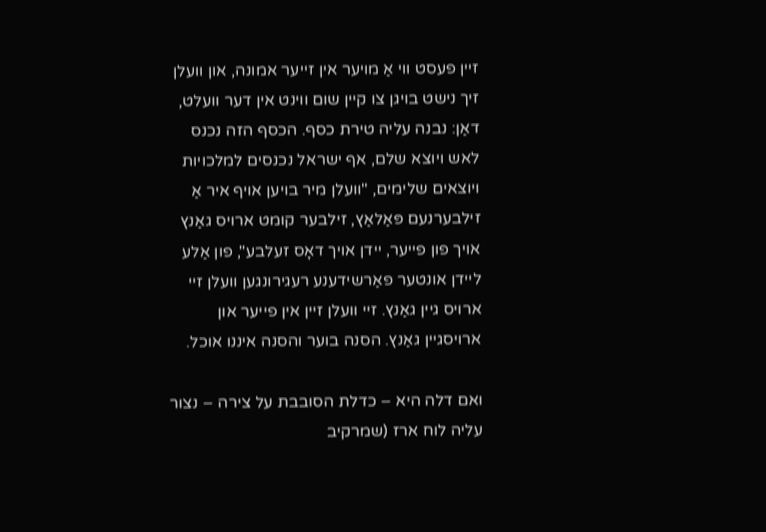זיין פעסט ווי אַ מויער אין זייער אמונה, און וועלן זיך נישט בויגן צו קיין שום ווינט אין דער וועלט, דאַן: נבנה עליה טירת כסף. הכסף הזה נכנס לאש ויוצא שלם, אף ישראל נכנסים למלכויות ויוצאים שלימים, "וועלן מיר בויען אויף איר אַ זילבערנעם פּאַלאַץ, זילבער קומט ארויס גאַנץ אויך פון פייער, יידן אויך דאָס זעלבע", פון אַלע ליידן אונטער פאַרשידענע רעגירונגען וועלן זיי ארויס גיין גאַנץ. זיי וועלן זיין אין פייער און ארויסגיין גאַנץ. הסנה בוער והסנה איננו אוכל.

ואם דלה היא – כדלת הסובבת על צירה – נצור עליה לוח ארז (שמרקיב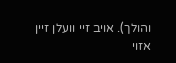והולך). אויב זיי וועלן זיין אזוי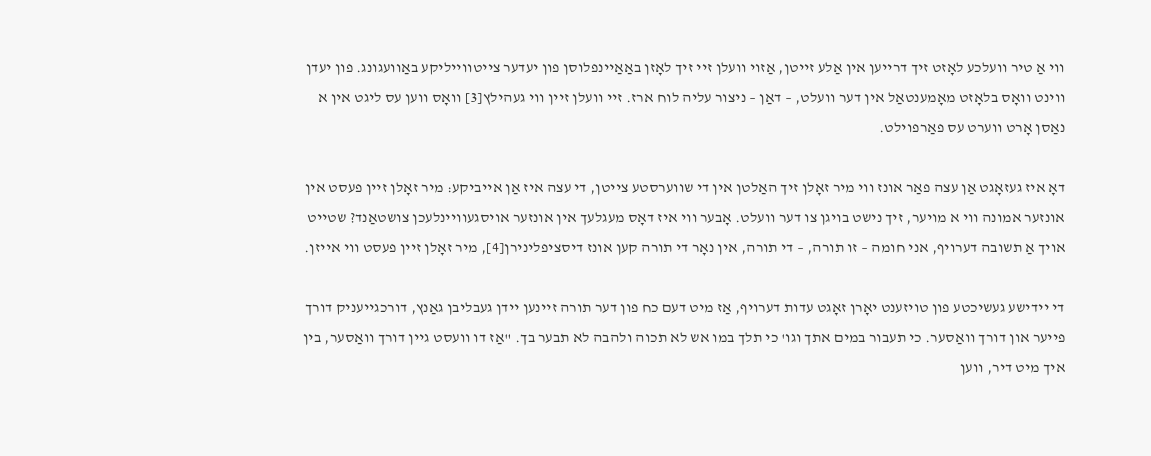ווי אַ טיר וועלכע לאָזט זיך דרייען אין אַלע זייטן, אַזוי וועלן זיי זיך לאָזן באַאַיינפלוסן פון יעדער צייטווייליקע באַוועגונג. פון יעדן ווינט וואָס בלאָזט מאָמענטאַל אין דער וועלט, – דאַן – ניצור עליה לוח ארז. זיי וועלן זיין ווי געהילץ[3] וואָס ווען עס ליגט אין א נאַסן אָרט ווערט עס פאַרפוילט.

דאָ איז געזאָגט אַן עצה פאַר אונז ווי מיר זאָלן זיך האַלטן אין די שווערסטע צייטן, די עצה איז אַן אייביקע: מיר זאָלן זיין פעסט אין אונזער אמונה ווי א מויער, זיך נישט בויגן צו דער וועלט. אָבער ווי איז דאָס מעגלעך אין אונזער אויסגעוויינלעכן צושטאַנד? שטייט אויך אַ תשובה דערויף, אני חומה – זו תורה, – די תורה, אין נאָר די תורה קען אונז דיסציפלינירן[4], מיר זאָלן זיין פעסט ווי אייזן.

די יידישע געשיכטע פון טויזענט יאָרן זאָגט עדות דערויף, אַז מיט דעם כח פון דער תורה זיינען יידן געבליבן גאַנץ, דורכגייעניק דורך פייער און דורך וואַסער. כי תעבור במים אתך וגו' כי תלך במו אש לא תכוה ולהבה לא תבער בך. "אַז דו וועסט גיין דורך וואַסער, בין איך מיט דיר, ווען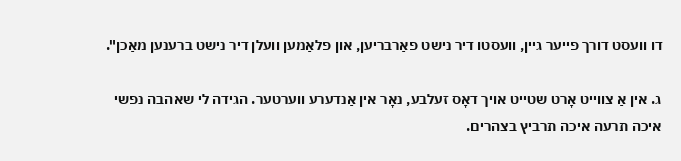דו וועסט דורך פייער גיין, וועסטו דיר נישט פאַרבריען, און פלאַמען וועלן דיר נישט ברענען מאַכן".

ג. אין אַ צווייט אָרט שטייט אויך דאָס זעלבע, נאָר אין אַנדערע ווערטער. הגידה לי שאהבה נפשי איכה תרעה איכה תרביץ בצהרים.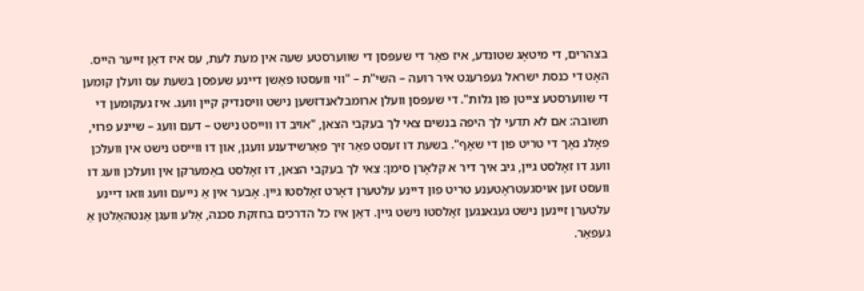בצהרים, די מיטאָג שטונדע, איז פאַר די שעפּסן די שווערסטע שעה אין מעת לעת, עס איז דאַן זייער הייס. האָט די כנסת ישראל געפרעגט איר רועה – השי"ת – "ווי וועסטו פּאַשן דיינע שעפסן בשעת עס וועלן קומען די שווערסטע צייטן פון גלות". די שעפסן וועלן ארומבלאנדזשען נישט וויסנדיק קיין וועג. איז געקומען די תשובה: אם לא תדעי לך היפה בנשים צאי לך בעקבי הצאן, "אויב דו ווייסט נישט – דעם וועג – שיינע פרוי, פאָלג נאָך די טריט פון די שאָף". בשעת דו זעסט פאַר זיך פאַרשידענע וועגן, און דו ווייסט נישט אין וועלכן וועג דו זאָלסט גיין, גיב איך דיר א קלאָרן סימן: צאי לך בעקבי הצאן, דו זאָלסט באַמערקן אין וועלכן וועג דו וועסט זען אויסגעטראָטענע טריט פון דיינע עלטערן דאָרט זאָלסטו גיין. אָבער אין אַ נייעם וועג וואו דיינע עלטערן זיינען נישט געגאנגען זאָלסטו נישט גיין. דאַן איז כל הדרכים בחזקת סכנה, אַלע וועגן אַנטהאַלטן אַ געפאַר.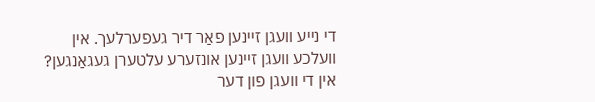די נייע וועגן זיינען פאַר דיר געפערלעך. אין וועלכע וועגן זיינען אונזערע עלטערן געגאַנגען? אין די וועגן פון דער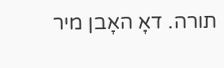תורה. דאָ האָבן מיר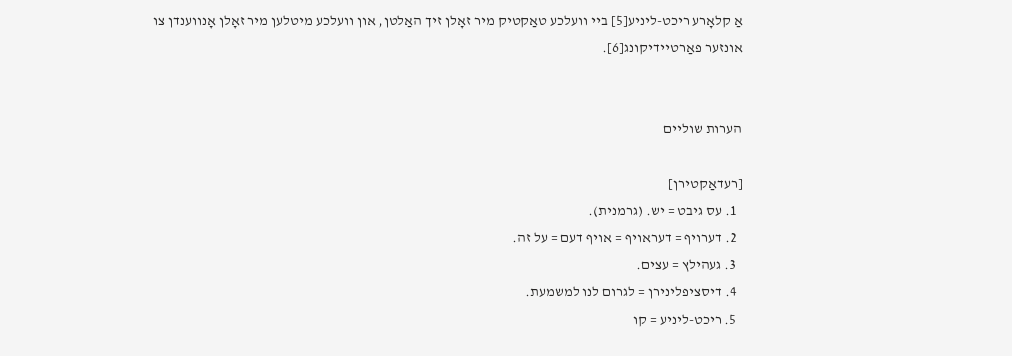אַ קלאָרע ריכט-ליניע[5] ביי וועלכע טאַקטיק מיר זאָלן זיך האַלטן, און וועלכע מיטלען מיר זאָלן אָנווענדן צו אונזער פאַרטיידיקונג[6].


הערות שוליים

[רעדאַקטירן]
  1. עס גיבט = יש. (גרמנית).
  2. דערויף = דעראויף = אויף דעם = על זה.
  3. געהילץ = עצים.
  4. דיסציפלינירן = לגרום לנו למשמעת.
  5. ריכט-ליניע = קו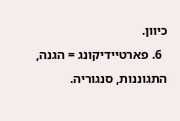כיוון.
  6. פארטיידיקונג = הגנה, התגוננות, סנגוריה.